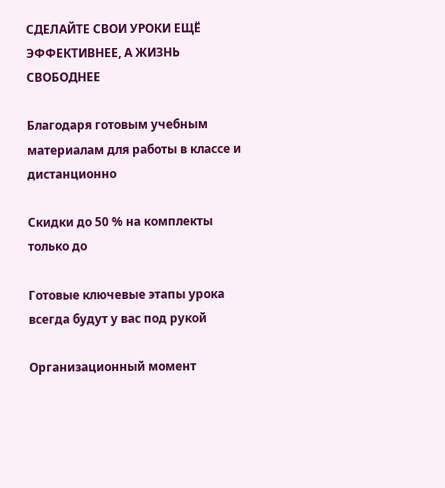СДЕЛАЙТЕ СВОИ УРОКИ ЕЩЁ ЭФФЕКТИВНЕЕ, А ЖИЗНЬ СВОБОДНЕЕ

Благодаря готовым учебным материалам для работы в классе и дистанционно

Скидки до 50 % на комплекты
только до

Готовые ключевые этапы урока всегда будут у вас под рукой

Организационный момент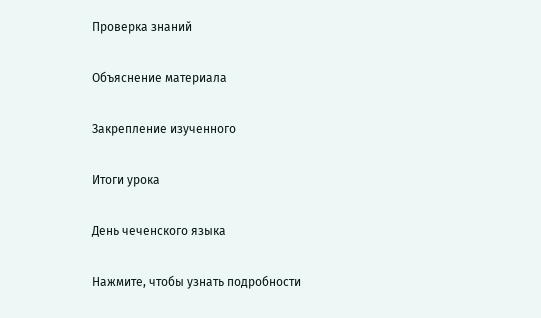Проверка знаний

Объяснение материала

Закрепление изученного

Итоги урока

День чеченского языка

Нажмите, чтобы узнать подробности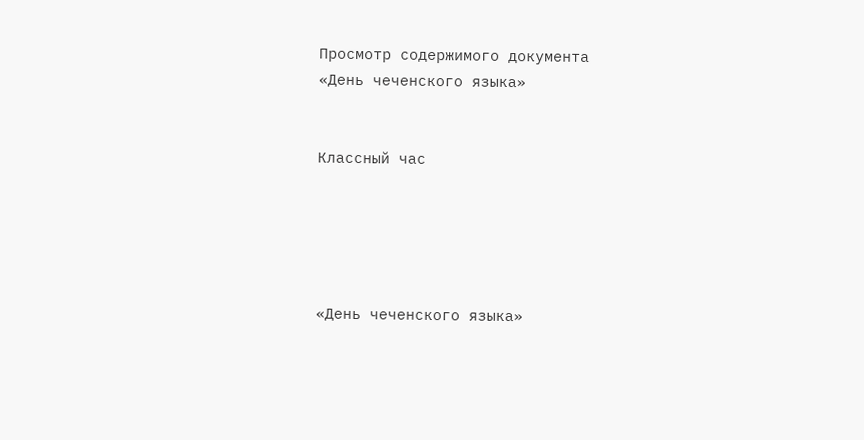Просмотр содержимого документа
«День чеченского языка»


Классный час





«День чеченского языка»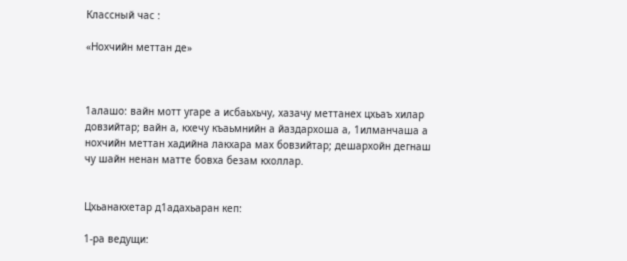Классный час :

«Нохчийн меттан де»



1алашо: вайн мотт угаре а исбаьхьчу, хазачу меттанех цхьаъ хилар довзийтар; вайн а, кхечу къаьмнийн а йаздархоша а, 1илманчаша а нохчийн меттан хадийна лакхара мах бовзийтар; дешархойн дегнаш чу шайн ненан матте бовха безам кхоллар.


Цхьанакхетар д1адахьаран кеп:

1-ра ведущи: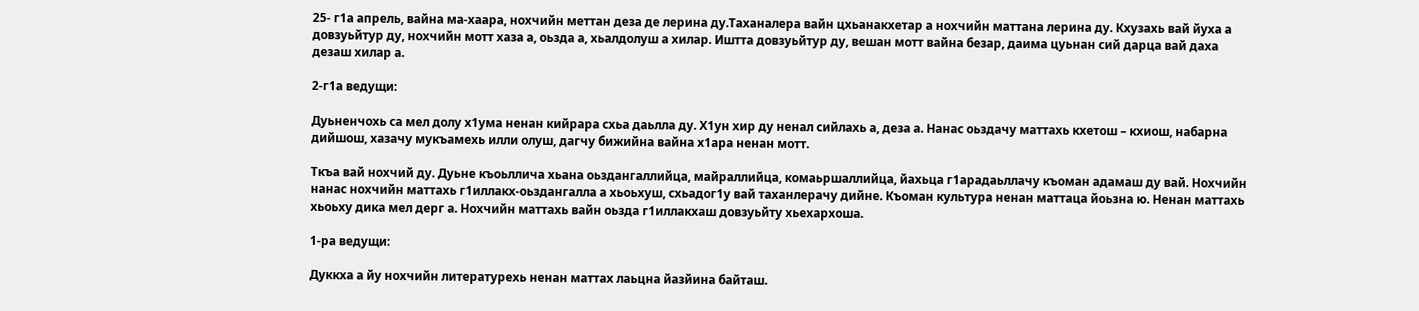25- г1а апрель, вайна ма-хаара, нохчийн меттан деза де лерина ду.Таханалера вайн цхьанакхетар а нохчийн маттана лерина ду. Кхузахь вай йуха а довзуьйтур ду, нохчийн мотт хаза а, оьзда а, хьалдолуш а хилар. Иштта довзуьйтур ду, вешан мотт вайна безар, даима цуьнан сий дарца вай даха дезаш хилар а.

2-г1а ведущи:

Дуьненчохь са мел долу х1ума ненан кийрара схьа даьлла ду. Х1ун хир ду ненал сийлахь а, деза а. Нанас оьздачу маттахь кхетош – кхиош, набарна дийшош, хазачу мукъамехь илли олуш, дагчу бижийна вайна х1ара ненан мотт.

Ткъа вай нохчий ду. Дуьне къоьллича хьана оьздангаллийца, майраллийца, комаьршаллийца, йахьца г1арадаьллачу къоман адамаш ду вай. Нохчийн нанас нохчийн маттахь г1иллакх-оьздангалла а хьоьхуш, схьадог1у вай таханлерачу дийне. Къоман культура ненан маттаца йоьзна ю. Ненан маттахь хьоьху дика мел дерг а. Нохчийн маттахь вайн оьзда г1иллакхаш довзуьйту хьехархоша.

1-ра ведущи:

Дуккха а йу нохчийн литературехь ненан маттах лаьцна йазйина байташ.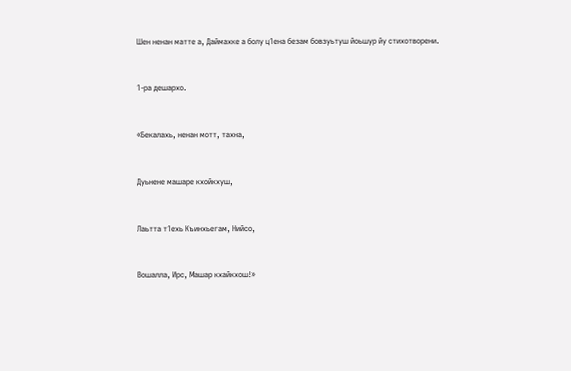Шен ненан матте а, Даймахке а болу ц1ена безам бовзуьтуш йоьшур йу стихотворени.


1-ра дешархо.


«Бекалахь, ненан мотт, тахна,


Дуьнене машаре кхойкхуш,


Лаьтта т1ехь Къинхьегам, Нийсо,


Вошалла, Ирс, Машар кхайкхош!»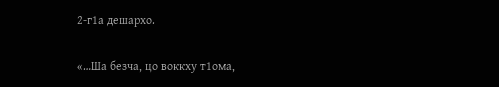2-г1а дешархо.

«…Ша безча, цо воккху т1ома,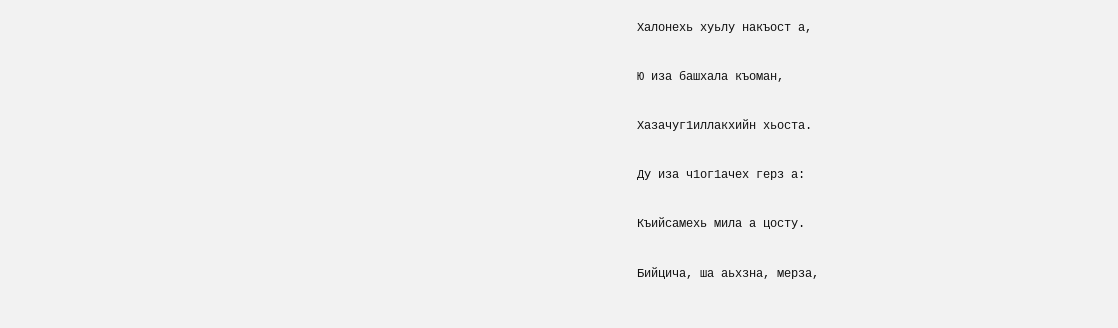Халонехь хуьлу накъост а,


Ю иза башхала къоман,


Хазачуг1иллакхийн хьоста.


Ду иза ч1ог1ачех герз а:


Къийсамехь мила а цосту.


Бийцича, ша аьхзна, мерза,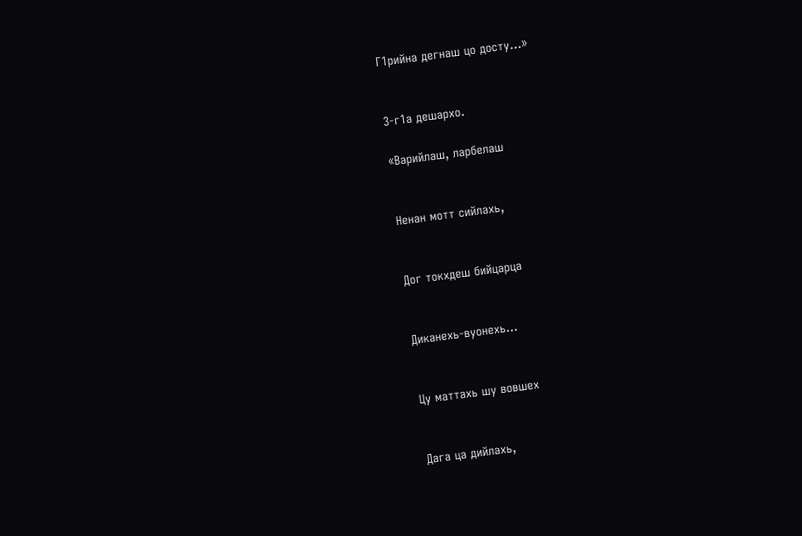Г1рийна дегнаш цо досту…»


3-г1а дешархо.

«Варийлаш, ларбелаш


Ненан мотт сийлахь,


Дог токхдеш бийцарца


Диканехь-вуонехь…


Цу маттахь шу вовшех


Дага ца дийлахь,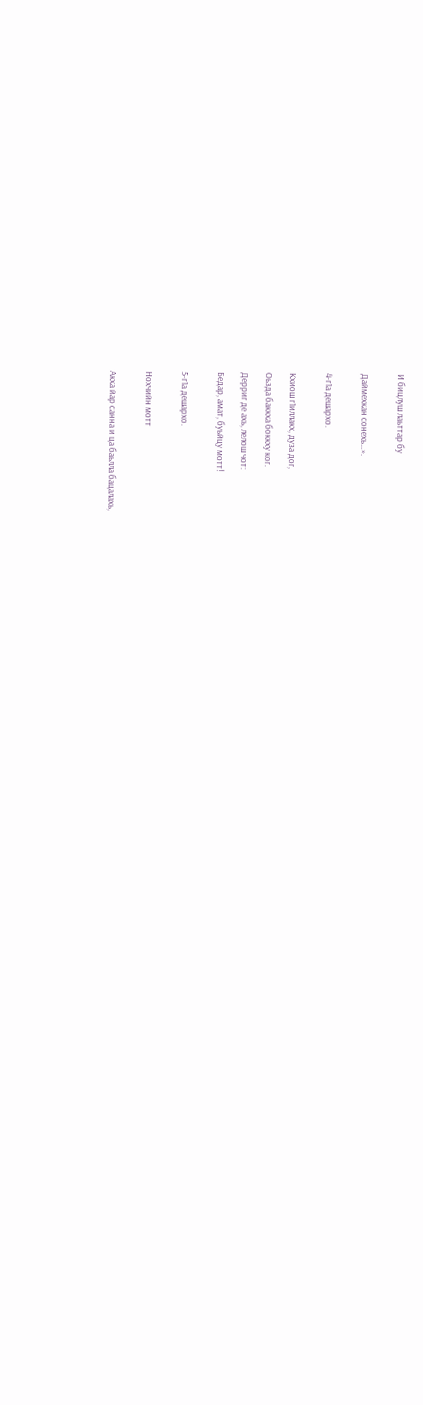И бицлуш лаьттар бу


Даймехкан сонехь…».


4-г1а дешархо.


Кхиош г1иллакх, дуза дог,

Оьзда баккха боккху ког.

Дерриг де ахь, лелош чот:

Бедар, амат, буьйцу мотт!


5-г1а дешархо.


Нохчийн мотт


Акха йар санна и ца баьлла бацалахь,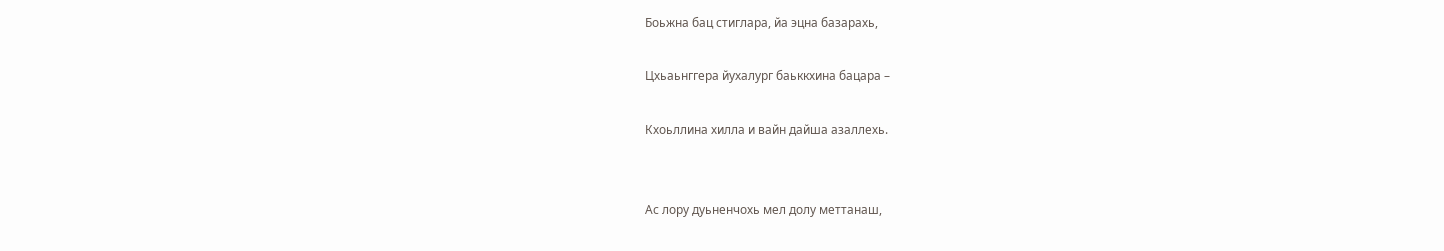Боьжна бац стиглара, йа эцна базарахь,

Цхьаьнггера йухалург баьккхина бацара –

Кхоьллина хилла и вайн дайша азаллехь.


Ас лору дуьненчохь мел долу меттанаш,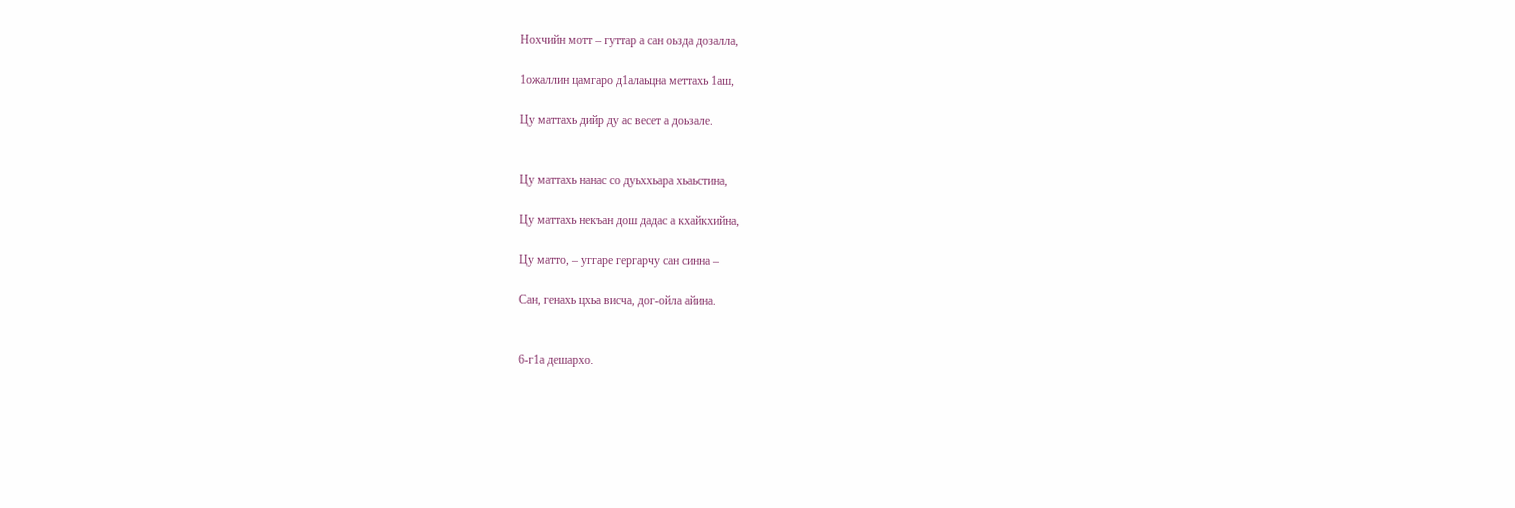Нохчийн мотт – гуттар а сан оьзда дозалла,

1ожаллин цамгаро д1алаьцна меттахь 1аш,

Цу маттахь дийр ду ас весет а доьзале.


Цу маттахь нанас со дуьххьара хьаьстина,

Цу маттахь некъан дош дадас а кхайкхийна,

Цу матто, – уггаре гергарчу сан синна –

Сан, генахь цхьа висча, дог-ойла айина.


6-г1а дешархо.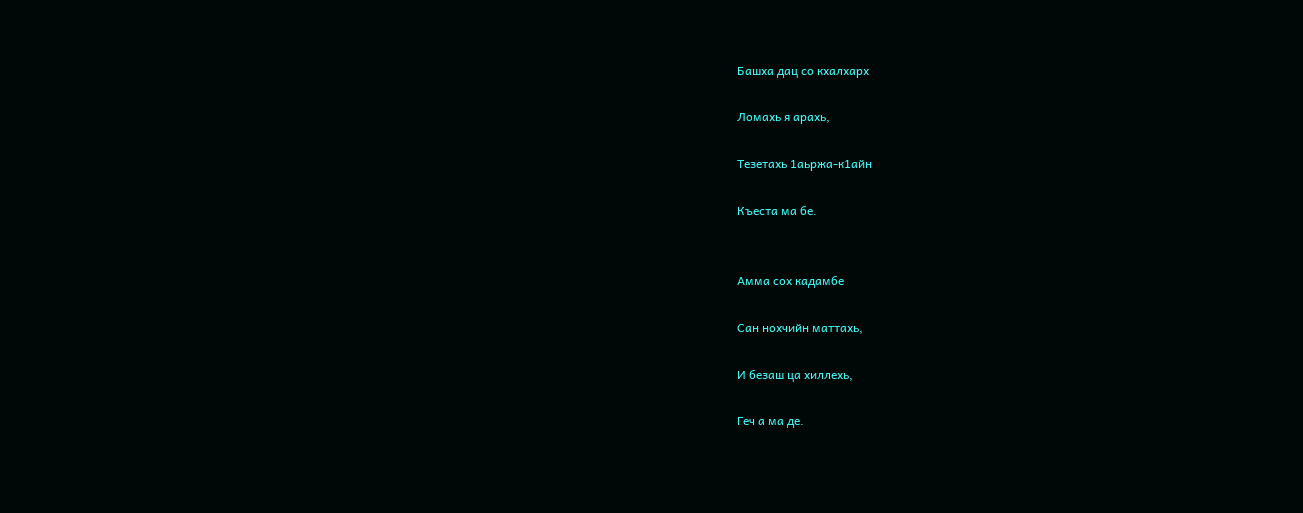Башха дац со кхалхарх

Ломахь я арахь,

Тезетахь 1аьржа-к1айн

Къеста ма бе.


Амма сох кадамбе

Сан нохчийн маттахь,

И безаш ца хиллехь,

Геч а ма де.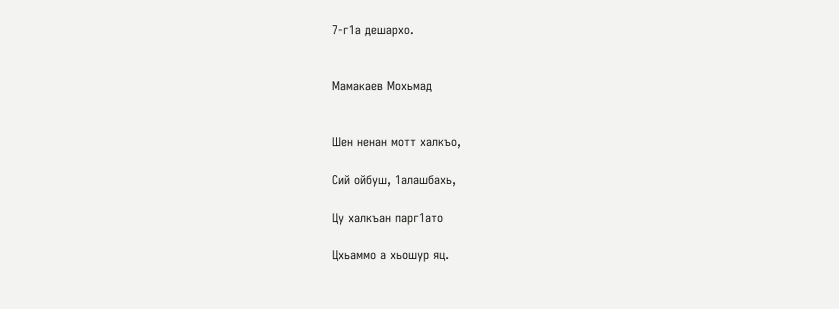7-г1а дешархо.


Мамакаев Мохьмад


Шен ненан мотт халкъо,

Сий ойбуш, 1алашбахь,

Цу халкъан парг1ато

Цхьаммо а хьошур яц.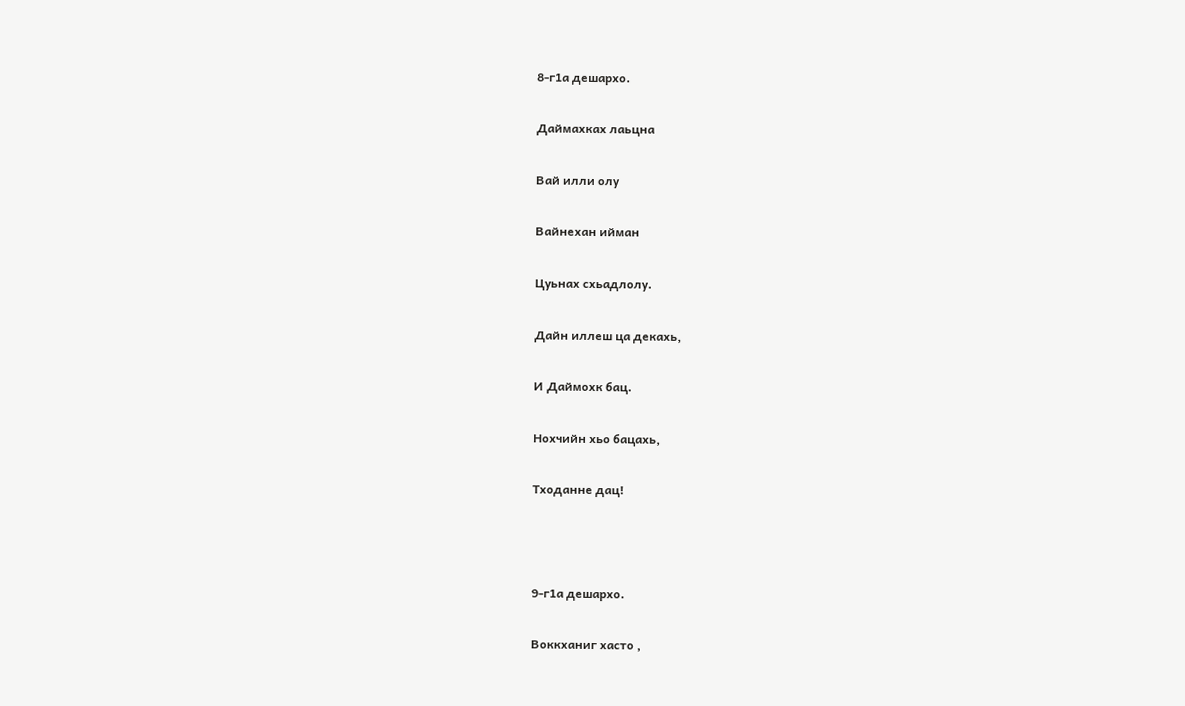8-г1а дешархо.

Даймахках лаьцна

Вай илли олу

Вайнехан ийман

Цуьнах схьадлолу.

Дайн иллеш ца декахь,

И Даймохк бац.

Нохчийн хьо бацахь,

Тходанне дац!



9-г1а дешархо.

Воккханиг хасто ,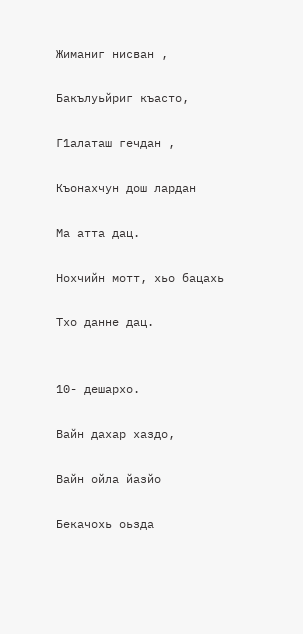Жиманиг нисван ,

Бакълуьйриг къасто,

Г1алаташ гечдан ,

Къонахчун дош лардан

Ма атта дац.

Нохчийн мотт, хьо бацахь

Тхо данне дац.


10- дешархо.

Вайн дахар хаздо,

Вайн ойла йазйо

Бекачохь оьзда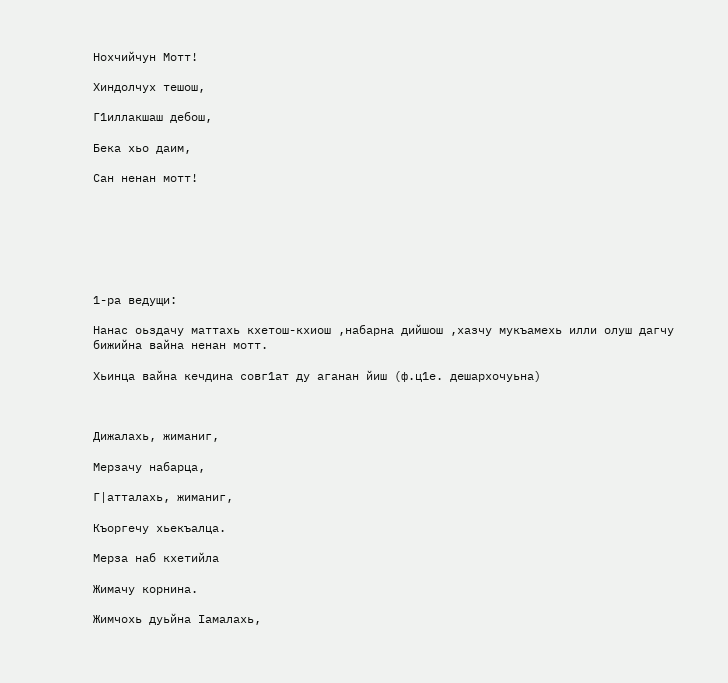Нохчийчун Мотт!

Хиндолчух тешош,

Г1иллакшаш дебош,

Бека хьо даим,

Сан ненан мотт!







1-ра ведущи:

Нанас оьздачу маттахь кхетош-кхиош ,набарна дийшош ,хазчу мукъамехь илли олуш дагчу бижийна вайна ненан мотт.

Хьинца вайна кечдина совг1ат ду аганан йиш (ф.ц1е. дешархочуьна)



Дижалахь, жиманиг,

Мерзачу набарца,

Г|атталахь, жиманиг,

Къоргечу хьекъалца.

Мерза наб кхетийла

Жимачу корнина.

Жимчохь дуьйна Іамалахь,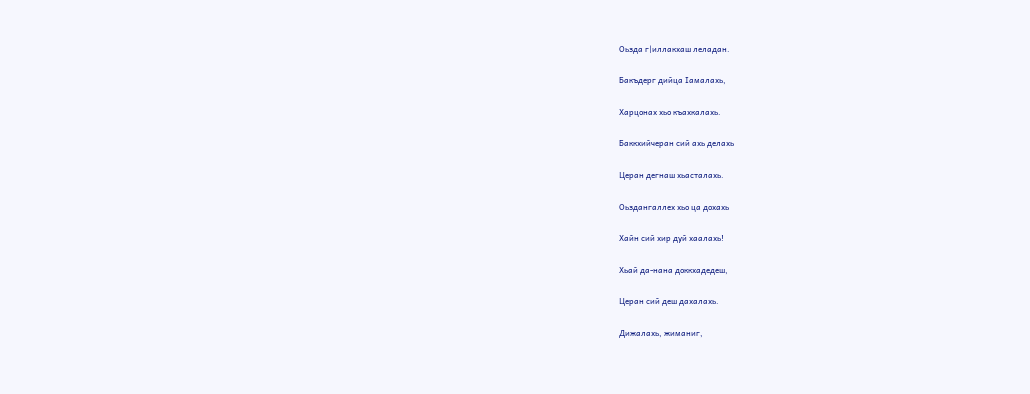Оьзда г|иллакхаш леладан.

Бакъдерг дийца Іамалахь,

Харцонах хьо къахкалахь.

Баккхийчеран сий ахь делахь

Церан дегнаш хьасталахь.

Оьздангаллех хьо ца дохахь

Хайн сий хир дуй хаалахь!

Хьай да-нана доккхадедеш,

Церан сий деш дахалахь.

Дижалахь, жиманиг,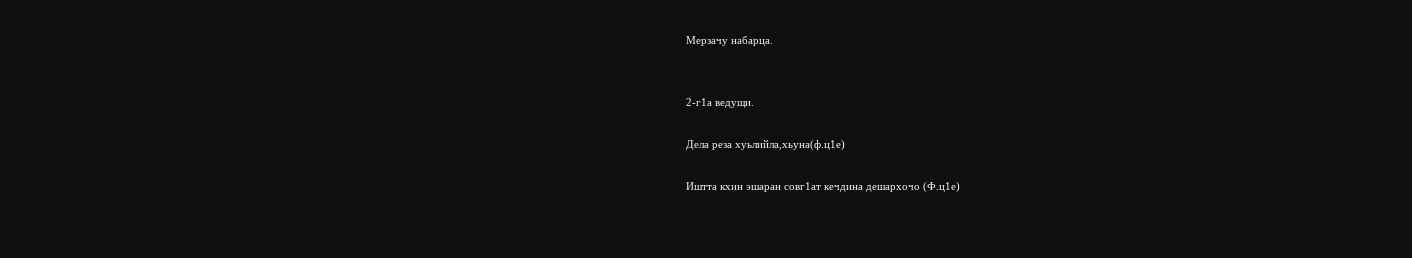Мерзачу набарца.


2-г1а ведущи.

Дела реза хуьлийла,хьуна(ф.ц1е)

Иштта кхин эшаран совг1ат кечдина дешархочо (Ф.ц1е)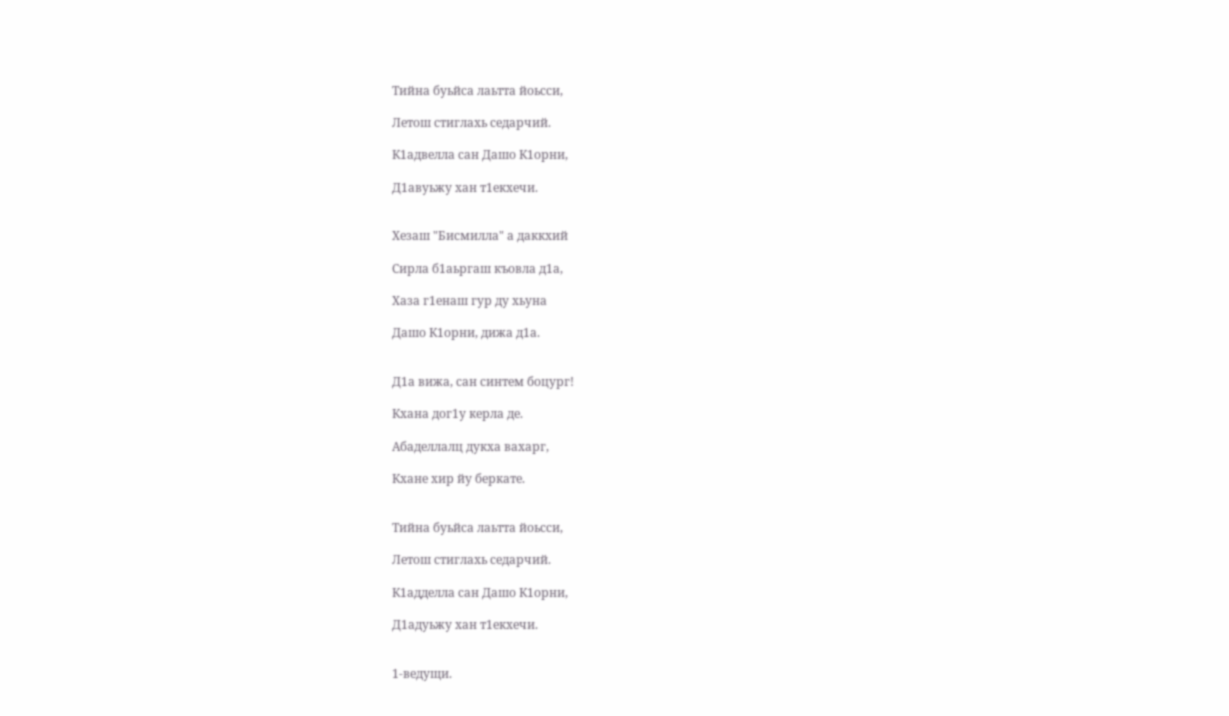Тийна буьйса лаьтта йоьсси,

Летош стиглахь седарчий.

К1адвелла сан Дашо К1орни,

Д1авуьжу хан т1екхечи.


Хезаш "Бисмилла" а даккхий

Сирла б1аьргаш къовла д1а,

Хаза г1енаш гур ду хьуна

Дашо К1орни, дижа д1а.


Д1а вижа, сан синтем боцург!

Кхана дог1у керла де.

Абаделлалц дукха вахарг,

Кхане хир йу беркате.


Тийна буьйса лаьтта йоьсси,

Летош стиглахь седарчий.

К1адделла сан Дашо К1орни,

Д1адуьжу хан т1екхечи.


1-ведущи.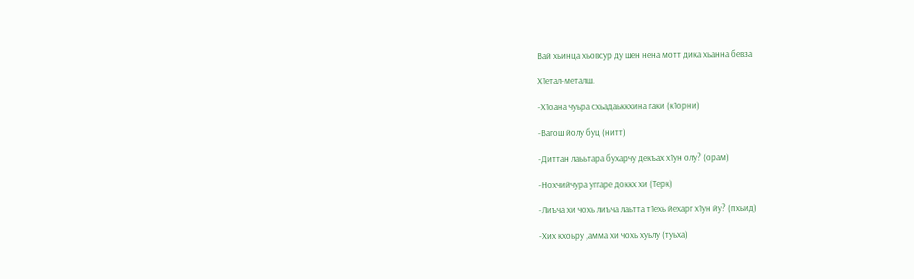Вай хьинца хьовсур ду шен нена мотт дика хьанна бевза

Х1етал-металш.

-Х1оана чуьра схьадаьккхина гаки (к1орни)

-Вагош йолу буц (нитт)

-Диттан лаььтара бухарчу декъах х1ун олу? (орам)

-Нохчийчура уггаре доккх хи (Терк)

-Лиъча хи чохь лиъча лаьтта т1ехь йехарг х1ун йу? (пхьид)

-Хих кхоьру ,амма хи чохь хуьлу (туьха)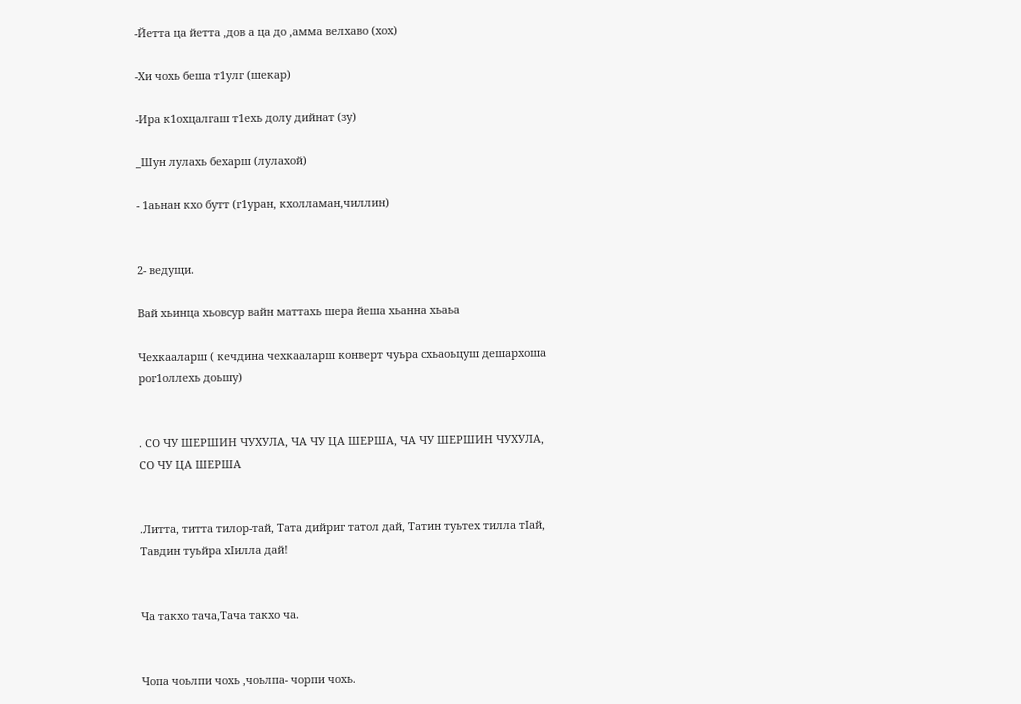-Йетта ца йетта ,дов а ца до ,амма велхаво (хох)

-Хи чохь беша т1улг (шекар)

-Ира к1охцалгаш т1ехь долу дийнат (зу)

_Шун лулахь бехарш (лулахой)

- 1аьнан кхо бутт (г1уран, кхолламан,чиллин)


2- ведущи.

Вай хьинца хьовсур вайн маттахь шера йеша хьанна хьаьа

Чехкааларш ( кечдина чехкааларш конверт чуьра схьаоьцуш дешархоша рог1оллехь доьшу)


. СО ЧУ ШЕРШИН ЧУХУЛА, ЧА ЧУ ЦА ШЕРША, ЧА ЧУ ШЕРШИН ЧУХУЛА, СО ЧУ ЦА ШЕРША


.Литта, титта тилор-тай, Тата дийриг татол дай, Татин туьтех тилла тIай, Тавдин туьйра хIилла дай!


Ча такхо тача,Тача такхо ча.


Чопа чоьлпи чохь ,чоьлпа- чорпи чохь.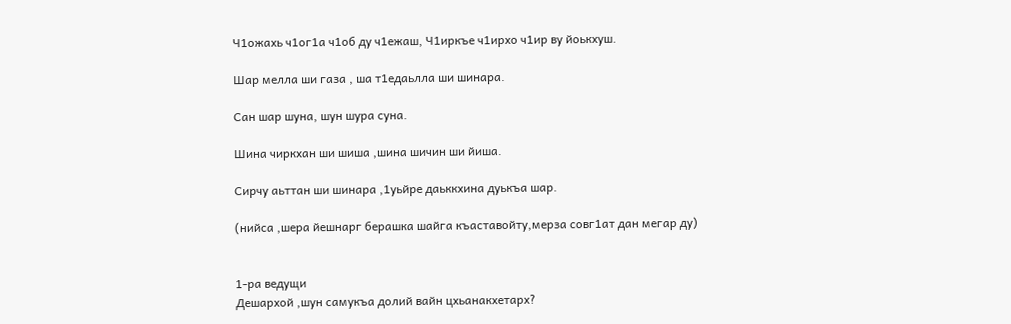Ч1ожахь ч1ог1а ч1об ду ч1ежаш, Ч1иркъе ч1ирхо ч1ир ву йоькхуш.

Шар мелла ши газа , ша т1едаьлла ши шинара.

Сан шар шуна, шун шура суна.

Шина чиркхан ши шиша ,шина шичин ши йиша.

Сирчу аьттан ши шинара ,1уьйре даьккхина дуькъа шар.

(нийса ,шера йешнарг берашка шайга къаставойту,мерза совг1ат дан мегар ду)


1-ра ведущи
Дешархой ,шун самукъа долий вайн цхьанакхетарх?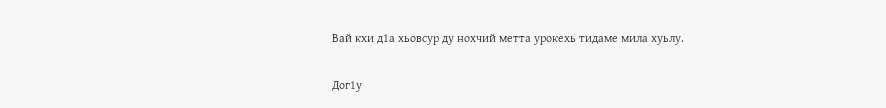Вай кхи д1а хьовсур ду нохчий метта урокехь тидаме мила хуьлу.

Дог1у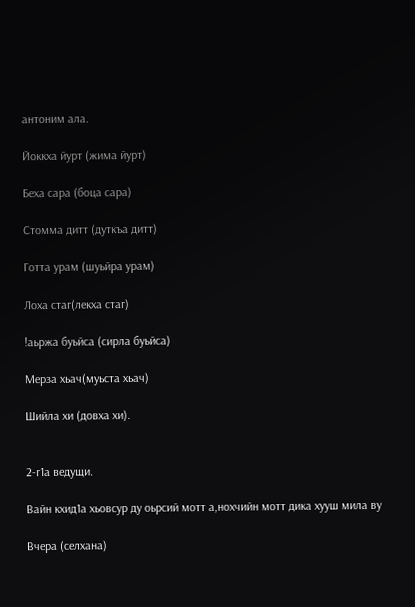антоним ала.

Йоккха йурт (жима йурт)

Беха сара (боца сара)

Стомма дитт (дуткъа дитт)

Готта урам (шуьйра урам)

Лоха стаг(лекха стаг)

!аьржа буьйса (сирла буьйса)

Мерза хьач(муьста хьач)

Шийла хи (довха хи).


2-г1а ведущи.

Вайн кхид1а хьовсур ду оьрсий мотт а,нохчийн мотт дика хууш мила ву

Вчера (селхана)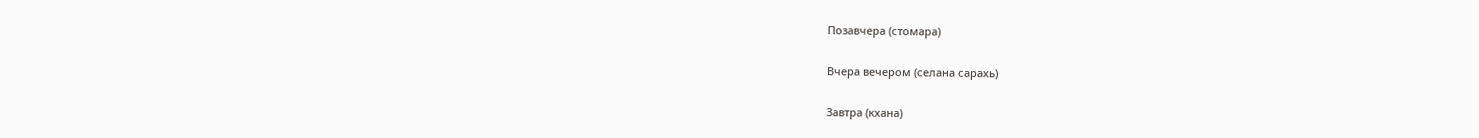Позавчера (стомара)

Вчера вечером (селана сарахь)

Завтра (кхана)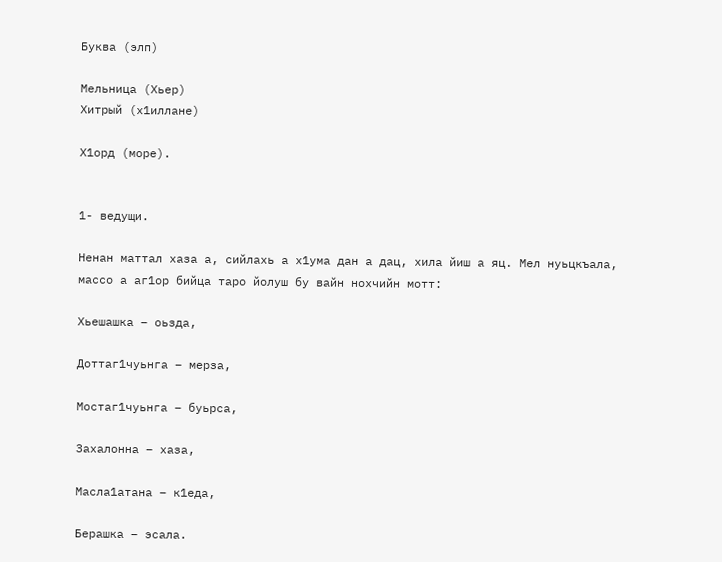Буква (элп)

Мельница (Хьер)
Хитрый (х1иллане)

Х1орд (море).


1- ведущи.

Ненан маттал хаза а, сийлахь а х1ума дан а дац, хила йиш а яц. Мел нуьцкъала, массо а аг1ор бийца таро йолуш бу вайн нохчийн мотт:

Хьешашка – оьзда,

Доттаг1чуьнга – мерза,

Мостаг1чуьнга – буьрса,

Захалонна – хаза,

Масла1атана – к1еда,

Берашка – эсала.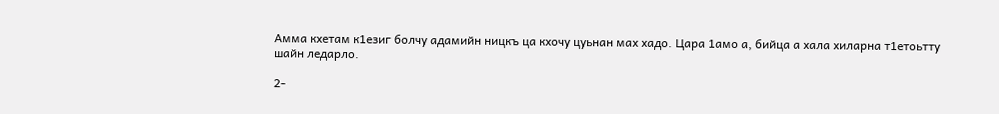Амма кхетам к1езиг болчу адамийн ницкъ ца кхочу цуьнан мах хадо. Цара 1амо а, бийца а хала хиларна т1етоьтту шайн ледарло.

2-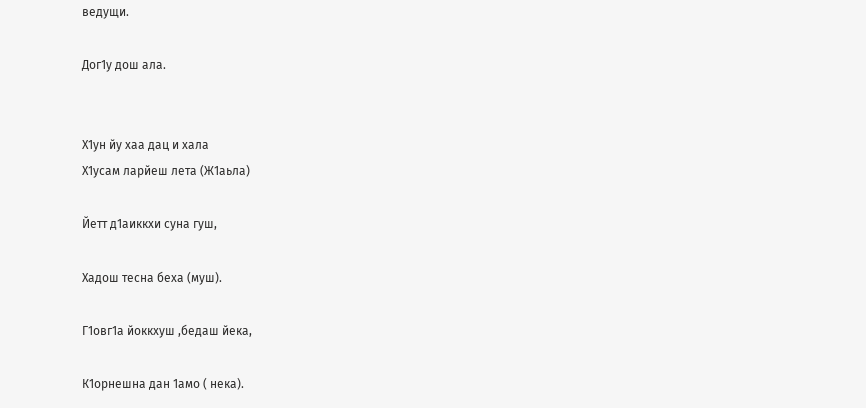ведущи.

Дог1у дош ала.


Х1ун йу хаа дац и хала
Х1усам ларйеш лета (Ж1аьла)

Йетт д1аиккхи суна гуш,

Хадош тесна беха (муш).

Г1овг1а йоккхуш ,бедаш йека,

К1орнешна дан 1амо ( нека).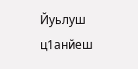Йуьлуш ц1анйеш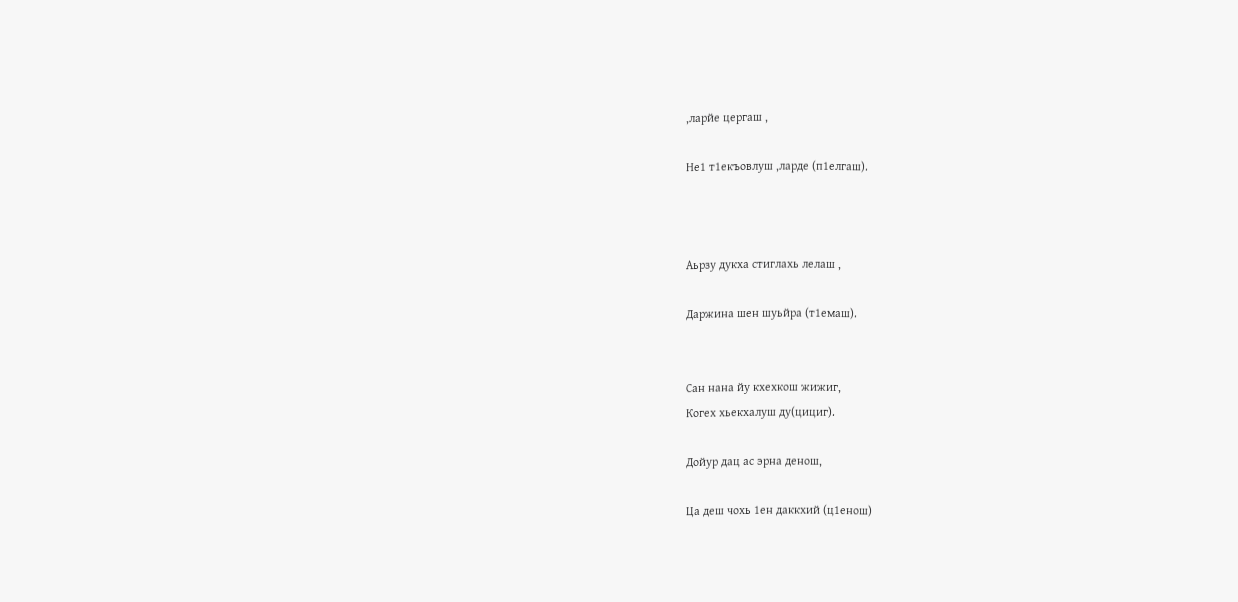,ларйе цергаш ,

Не1 т1екъовлуш ,ларде (п1елгаш).



Аьрзу дукха стиглахь лелаш ,

Даржина шен шуьйра (т1емаш).


Сан нана йу кхехкош жижиг,
Когех хьекхалуш ду(цициг).

Дойур дац ас эрна денош,

Ца деш чохь 1ен даккхий (ц1енош)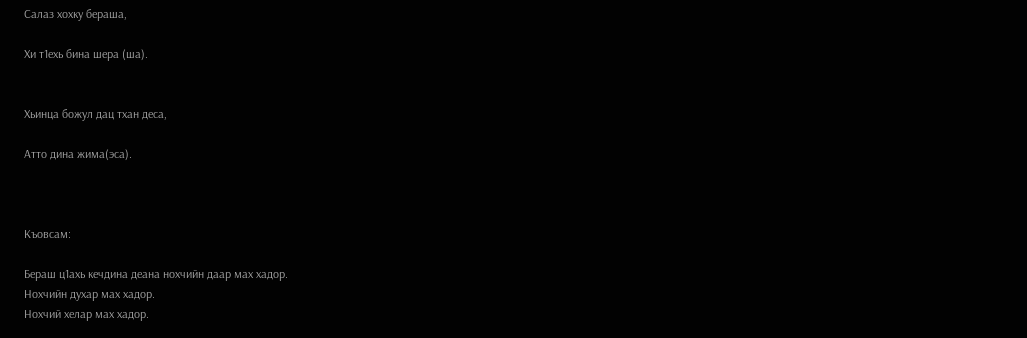Салаз хохку бераша,

Хи т1ехь бина шера (ша).


Хьинца божул дац тхан деса,

Атто дина жима(эса).



Къовсам:

Бераш ц1ахь кечдина деана нохчийн даар мах хадор.
Нохчийн духар мах хадор.
Нохчий хелар мах хадор.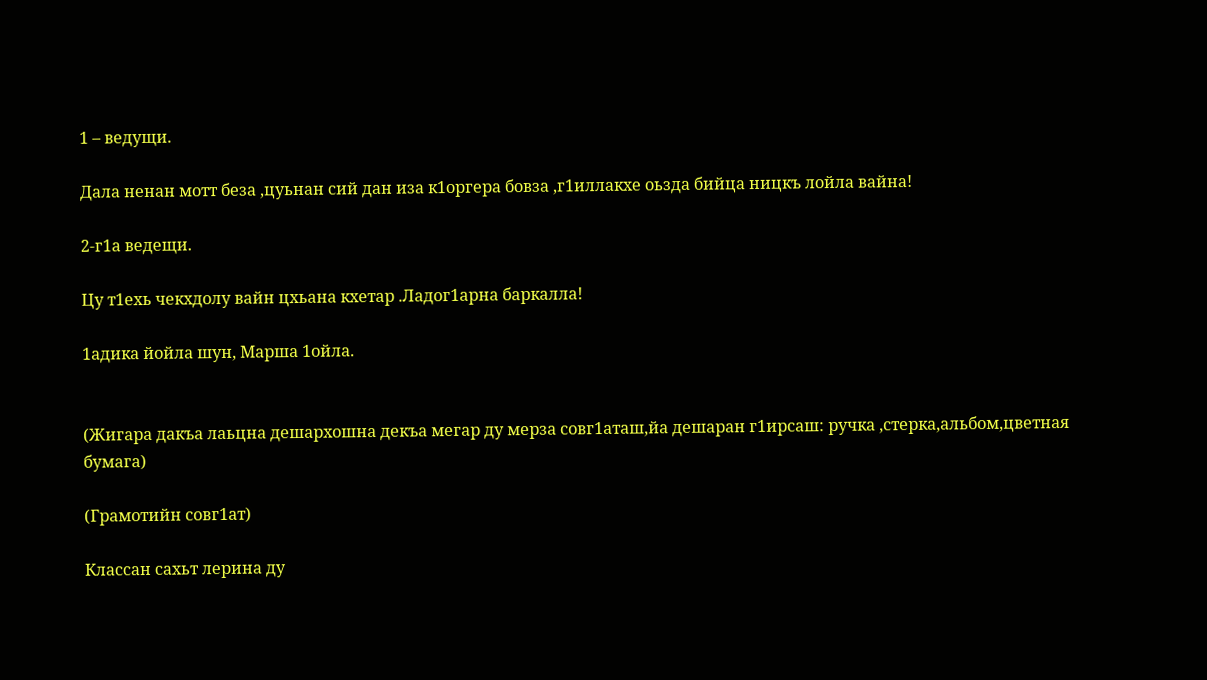1 – ведущи.

Дала ненан мотт беза ,цуьнан сий дан иза к1оргера бовза ,г1иллакхе оьзда бийца ницкъ лойла вайна!

2-г1а ведещи.

Цу т1ехь чекхдолу вайн цхьана кхетар .Ладог1арна баркалла!

1адика йойла шун, Марша 1ойла.


(Жигара дакъа лаьцна дешархошна декъа мегар ду мерза совг1аташ,йа дешаран г1ирсаш: ручка ,стерка,альбом,цветная бумага)

(Грамотийн совг1ат)

Классан сахьт лерина ду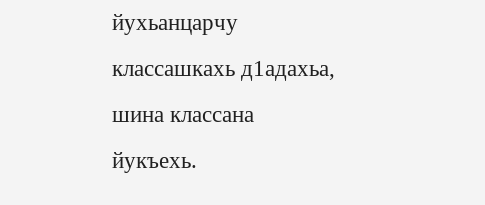йухьанцарчу классашкахь д1адахьа, шина классана йукъехь.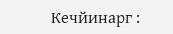Кечйинарг :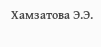Хамзатова Э.Э.